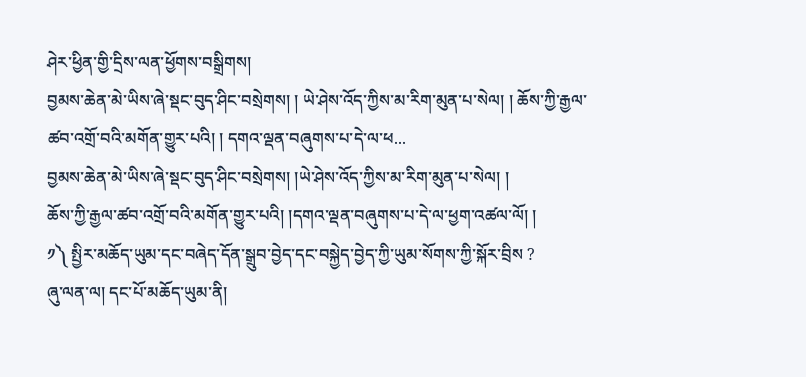ཤེར་ཕྱིན་གྱི་དྲིས་ལན་ཕྱོགས་བསྒྲིགས།
བྱམས་ཆེན་མེ་ཡིས་ཞེ་སྡང་བུད་ཤིང་བསྲེགས། ། ཡེ་ཤེས་འོད་ཀྱིས་མ་རིག་མུན་པ་སེལ། ། ཆོས་ཀྱི་རྒྱལ་ཚབ་འགྲོ་བའི་མགོན་གྱུར་པའི། ། དགའ་ལྡན་བཞུགས་པ་དེ་ལ་ཕ...
བྱམས་ཆེན་མེ་ཡིས་ཞེ་སྡང་བུད་ཤིང་བསྲེགས། །ཡེ་ཤེས་འོད་ཀྱིས་མ་རིག་མུན་པ་སེལ། །
ཆོས་ཀྱི་རྒྱལ་ཚབ་འགྲོ་བའི་མགོན་གྱུར་པའི། །དགའ་ལྡན་བཞུགས་པ་དེ་ལ་ཕྱག་འཚལ་ལོ། །
༡༽ སྤྱིར་མཆོད་ཡུམ་དང་བཞེད་དོན་སྒྲུབ་བྱེད་དང་བསྐྱེད་བྱེད་ཀྱི་ཡུམ་སོགས་ཀྱི་སྐོར་བྲིས ?
ཞུ་ལན་ལ། དང་པོ་མཆོད་ཡུམ་ནི།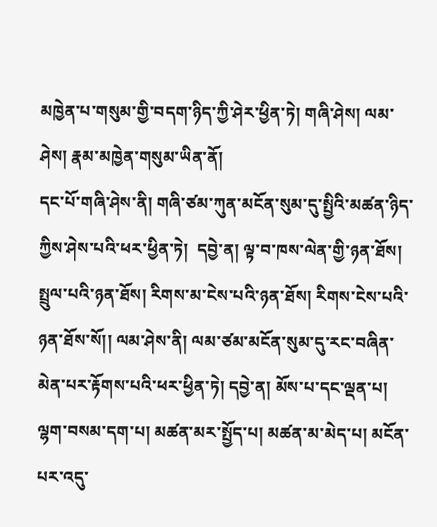མཁྱེན་པ་གསུམ་གྱི་བདག་ཉིད་ཀྱི་ཤེར་ཕྱིན་ཏེ། གཞི་ཤེས། ལམ་ཤེས། རྣམ་མཁྱེན་གསུམ་ཡིན་ནོ།
དང་པོ་གཞི་ཤེས་ནི། གཞི་ཙམ་ཀུན་མངོན་སུམ་དུ་སྤྱིའི་མཚན་ཉིད་ཀྱིས་ཤེས་པའི་ཕར་ཕྱིན་ཏེ།  དབྱེ་ན། ལྟ་བ་ཁས་ལེན་གྱི་ཉན་ཐོས། སྤྲུལ་པའི་ཉན་ཐོས། རིགས་མ་ངེས་པའི་ཉན་ཐོས། རིགས་ངེས་པའི་ཉན་ཐོས་སོ།། ལམ་ཤེས་ནི། ལམ་ཙམ་མངོན་སུམ་དུ་རང་བཞིན་མེན་པར་རྟོགས་པའི་ཕར་ཕྱིན་ཏེ། དབྱེ་ན། མོས་པ་དང་ལྡན་པ། ལྷག་བསམ་དག་པ། མཚན་མར་སྤྱོད་པ། མཚན་མ་མེད་པ། མངོན་པར་འདུ་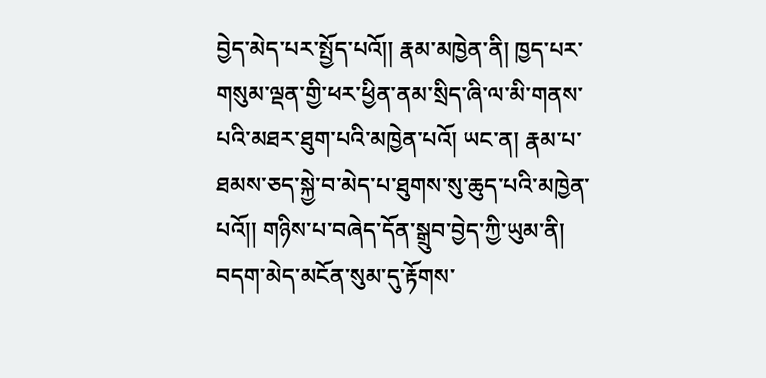བྱེད་མེད་པར་སྤྱོད་པའོ།། རྣམ་མཁྱེན་ནི། ཁྱད་པར་གསུམ་ལྡན་གྱི་ཕར་ཕྱིན་ནམ་སྲིད་ཞི་ལ་མི་གནས་པའི་མཐར་ཐུག་པའི་མཁྱེན་པའོ། ཡང་ན། རྣམ་པ་ཐམས་ཅད་སྐྱེ་བ་མེད་པ་ཐུགས་སུ་ཆུད་པའི་མཁྱེན་པའོ།། གཉིས་པ་བཞེད་དོན་སྒྲུབ་བྱེད་ཀྱི་ཡུམ་ནི། བདག་མེད་མངོན་སུམ་དུ་རྟོགས་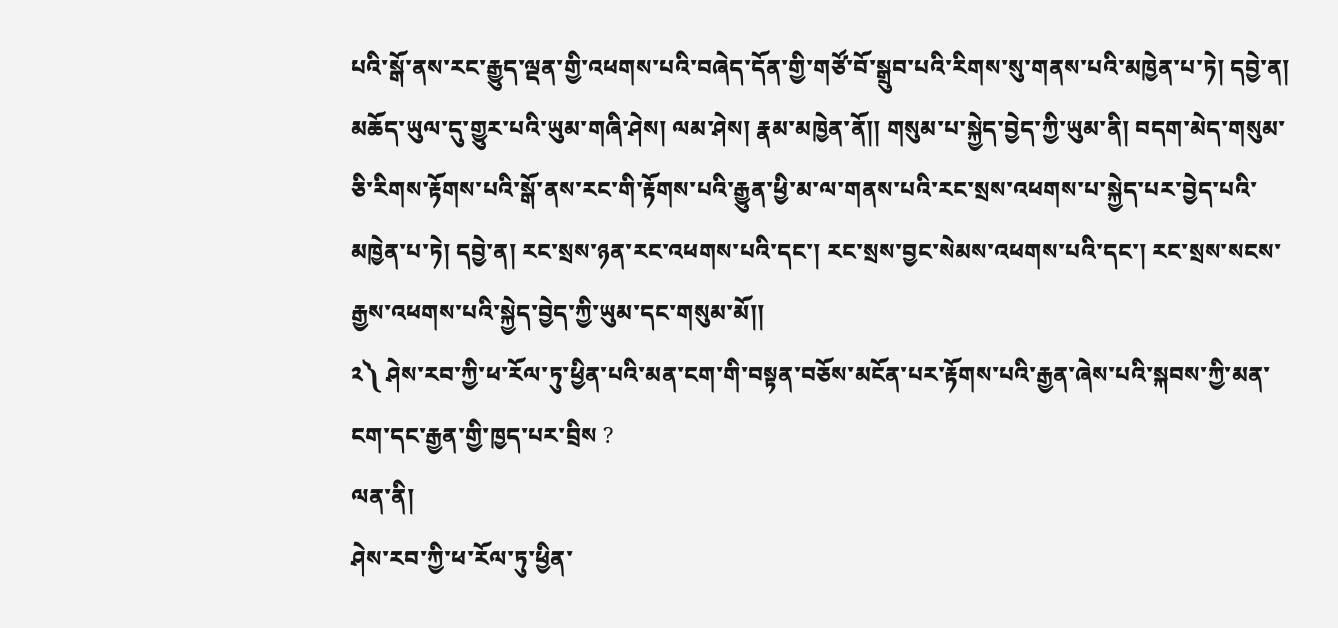པའི་སྒོ་ནས་རང་རྒྱུད་ལྡན་གྱི་འཕགས་པའི་བཞེད་དོན་གྱི་གཙོ་བོ་སྒྲུབ་པའི་རིགས་སུ་གནས་པའི་མཁྱེན་པ་ཏེ། དབྱེ་ན། མཆོད་ཡུལ་དུ་གྱུར་པའི་ཡུམ་གཞི་ཤེས། ལམ་ཤེས། རྣམ་མཁྱེན་ནོ།། གསུམ་པ་སྐྱེད་བྱེད་ཀྱི་ཡུམ་ནི། བདག་མེད་གསུམ་ཅི་རིགས་རྟོགས་པའི་སྒོ་ནས་རང་གི་རྟོགས་པའི་རྒྱུན་ཕྱི་མ་ལ་གནས་པའི་རང་སྲས་འཕགས་པ་སྐྱེད་པར་བྱེད་པའི་མཁྱེན་པ་ཏེ། དབྱེ་ན། རང་སྲས་ཉན་རང་འཕགས་པའི་དང་། རང་སྲས་བྱང་སེམས་འཕགས་པའི་དང་། རང་སྲས་སངས་རྒྱས་འཕགས་པའི་སྐྱེད་བྱེད་ཀྱི་ཡུམ་དང་གསུམ་མོ།།
༢༽ ཤེས་རབ་ཀྱི་ཕ་རོལ་ཏུ་ཕྱིན་པའི་མན་ངག་གི་བསྟན་བཅོས་མངོན་པར་རྟོགས་པའི་རྒྱན་ཞེས་པའི་སྐབས་ཀྱི་མན་ངག་དང་རྒྱན་གྱི་ཁྱད་པར་བྲིས ?
ལན་ནི།
ཤེས་རབ་ཀྱི་ཕ་རོལ་ཏུ་ཕྱིན་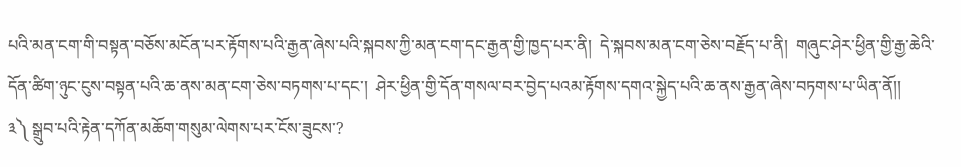པའི་མན་ངག་གི་བསྟན་བཅོས་མངོན་པར་རྟོགས་པའི་རྒྱན་ཞེས་པའི་སྐབས་ཀྱི་མན་ངག་དང་རྒྱན་གྱི་ཁྱད་པར་ནི།  དེ་སྐབས་མན་ངག་ཅེས་བརྗོད་པ་ནི།  གཞུང་ཤེར་ཕྱིན་གྱི་རྒྱ་ཆེའི་དོན་ཚིག་ཉུང་ངུས་བསྟན་པའི་ཆ་ནས་མན་ངག་ཅེས་བཏགས་པ་དང་།  ཤེར་ཕྱིན་གྱི་དོན་གསལ་བར་བྱེད་པའམ་རྟོགས་དགའ་སྐྱེད་པའི་ཆ་ནས་རྒྱན་ཞེས་བཏགས་པ་ཡིན་ནོ།།
༣༽ སྒྲུབ་པའི་རྟེན་དཀོན་མཆོག་གསུམ་ལེགས་པར་ངོས་ཟུངས་?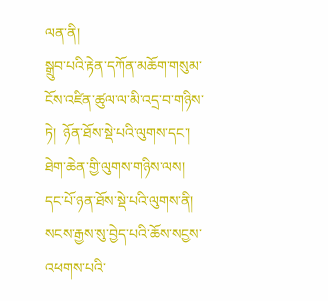ལན་ནི།
སྒྲུབ་པའི་རྟེན་དཀོན་མཆོག་གསུམ་ངོས་འཛིན་ཚུལ་ལ་མི་འདྲ་བ་གཉིས་ཏེ།  ཉོན་ཐོས་སྡེ་པའི་ལུགས་དང་།  ཐེག་ཆེན་གྱི་ལུགས་གཉིས་ལས།  དང་པོ་ཉན་ཐོས་སྡེ་པའི་ལུགས་ནི།  སངས་རྒྱས་སུ་བྱེད་པའི་ཆོས་སངྱས་འཕགས་པའི་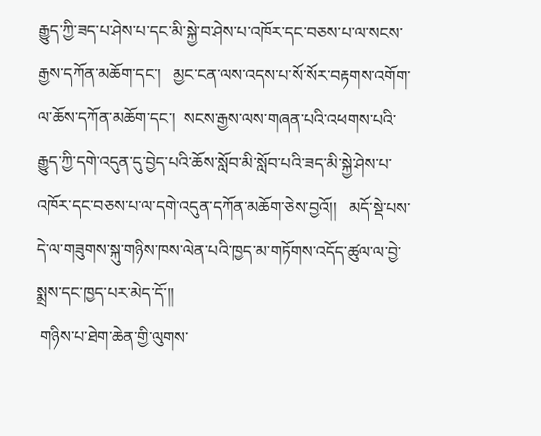རྒྱུད་ཀྱི་ཟད་པ་ཤེས་པ་དང་མི་སྐྱེ་བ་ཤེས་པ་འཁོར་དང་བཅས་པ་ལ་སངས་རྒྱས་དཀོན་མཆོག་དང་།   མྱང་ངན་ལས་འདས་པ་སོ་སོར་བརྟགས་འགོག་ལ་ཆོས་དཀོན་མཆོག་དང་།  སངས་རྒྱས་ལས་གཞན་པའི་འཕགས་པའི་རྒྱུད་ཀྱི་དགེ་འདུན་དུ་བྱེད་པའི་ཆོས་སློབ་མི་སློབ་པའི་ཟད་མི་སྐྱེ་ཤེས་པ་འཁོར་དང་བཅས་པ་ལ་དགེ་འདུན་དཀོན་མཆོག་ཅེས་བྱའོ།།   མདོ་སྡེ་པས་དེ་ལ་གཟུགས་སྐུ་གཉིས་ཁས་ལེན་པའི་ཁྱད་མ་གཏོགས་འདོད་ཚུལ་ལ་བྱེ་སྨྲས་དང་ཁྱད་པར་མེད་དོ་།།
 གཉིས་པ་ཐེག་ཆེན་གྱི་ལུགས་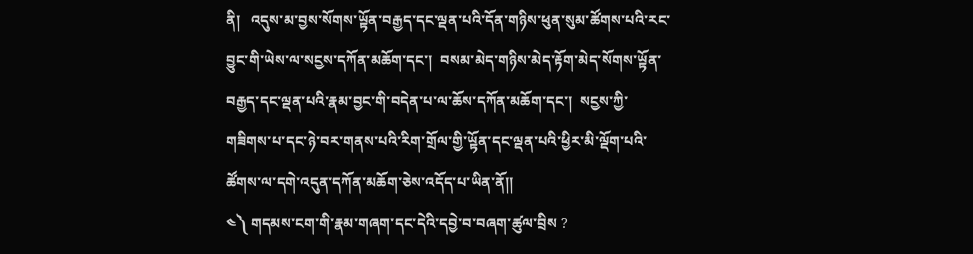ནི།   འདུས་མ་བྱས་སོགས་ཡྟོན་བརྒྱད་དང་ལྡན་པའི་དོན་གཉིས་ཕུན་སུམ་ཚོགས་པའི་རང་བྱུང་གི་ཡེས་ལ་སངྱས་དཀོན་མཆོག་དང་།  བསམ་མེད་གཉིས་མེད་རྟོག་མེད་སོགས་ཡྟོན་བརྒྱད་དང་ལྡན་པའི་རྣམ་བྱང་གི་བདེན་པ་ལ་ཆོས་དཀོན་མཆོག་དང་།  སངྱས་ཀྱི་གཟིགས་པ་དང་ཉེ་བར་གནས་པའི་རིག་གྲོལ་གྱི་ཡྟོན་དང་ལྡན་པའི་ཕྱིར་མི་ལྡོག་པའི་ཚོགས་ལ་དགེ་འདུན་དཀོན་མཆོག་ཅེས་འདོད་པ་ཡིན་ནོ།།
༤༽ གདམས་ངག་གི་རྣམ་གཞག་དང་དེའི་དབྱེ་བ་བཞག་ཚུལ་བྲིས ?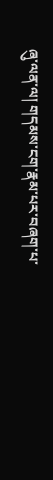ཞུ་ལན་ལ། གདམས་ངག་རྣམ་པར་བཞག་པ་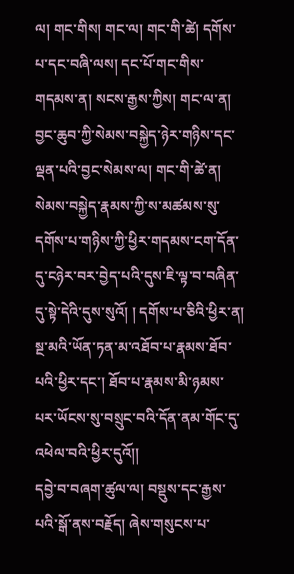ལ། གང་གིས། གང་ལ། གང་གི་ཚེ། དགོས་པ་དང་བཞི་ལས། དང་པོ་གང་གིས་གདམས་ན། སངས་རྒྱས་ཀྱིས། གང་ལ་ན། བྱང་ཆུབ་ཀྱི་སེམས་བསྐྱེད་ཉེར་གཉིས་དང་ལྡན་པའི་བྱང་སེམས་ལ། གང་གི་ཚེ་ན། སེམས་བསྐྱེད་རྣམས་ཀྱི་ས་མཚམས་སུ་དགོས་པ་གཉིས་ཀྱི་ཕྱིར་གདམས་ངག་དོན་དུ་ངཉེར་བར་བྱེད་པའི་དུས་ཇི་ལྟ་བ་བཞིན་དུ་སྟེ་དེའི་དུས་སུའོ། ། དགོས་པ་ཅིའི་ཕྱིར་ན། སྔ་མའི་ཡོན་ཏན་མ་འཐོབ་པ་རྣམས་ཐོབ་པའི་ཕྱིར་དང་། ཐོབ་པ་རྣམས་མི་ཉམས་པར་ཡོངས་སུ་བསྲུང་བའི་དོན་ནམ་གོང་དུ་འཕེལ་བའི་ཕྱིར་དུའོ།།
དབྱེ་བ་བཞག་ཚུལ་ལ། བསྡུས་དང་རྒྱས་པའི་སྒོ་ནས་བརྗོད། ཞེས་གསུངས་པ་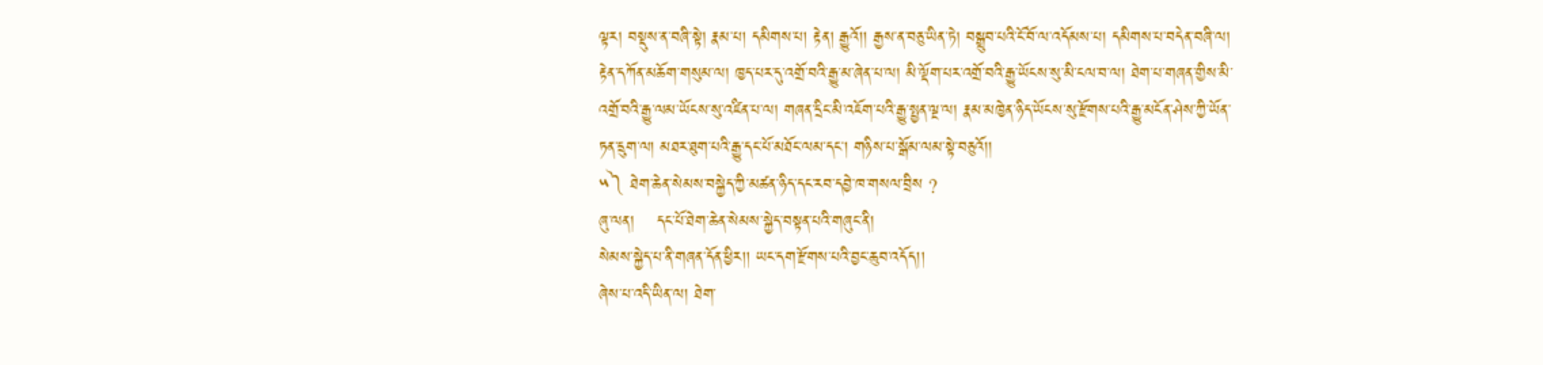ལྟར། བསྡུས་ན་བཞི་སྟེ། རྣམ་པ། དམིགས་པ། རྟེན། རྒྱུའོ།། རྒྱས་ན་བཅུ་ཡིན་ཏེ། བསྒྲུབ་པའི་ངོ་བོ་ལ་འདོམས་པ། དམིགས་པ་བདེན་བཞི་ལ། རྟེན་དཀོན་མཆོག་གསུམ་ལ། ཁྱད་པར་དུ་འགྲོ་བའི་རྒྱུ་མ་ཞེན་པ་ལ། མི་ལྡོག་པར་འགྲོ་བའི་རྒྱུ་ཡོངས་སུ་མི་ངལ་བ་ལ། ཐེག་པ་གཞན་གྱིས་མི་འགྲོ་བའི་རྒྱུ་ལམ་ཡོངས་སུ་འཛིན་པ་ལ། གཞན་དྲིང་མི་འཇོག་པའི་རྒྱུ་སྤྱན་ལྔ་ལ། རྣམ་མཁྱེན་ཉིད་ཡོངས་སུ་རྫོགས་པའི་རྒྱུ་མངོན་ཤེས་ཀྱི་ཡོན་ཏན་དྲུག་ལ། མཐར་ཐུག་པའི་རྒྱུ་དང་པོ་མཐོང་ལམ་དང་། གཉིས་པ་སྒོམ་ལམ་སྟེ་བཅུའོ།།
༥༽ ཐེག་ཆེན་སེམས་བསྐྱེད་ཀྱི་མཚན་ཉིད་དང་རབ་དབྱེ་ཁ་གསལ་བྲིས ?
ཞུ་ལན།    དང་པོ་ཐེག་ཆེན་སེམས་སྐྱེད་བསྟན་པའི་གཞུང་ནི།
སེམས་སྐྱེད་པ་ནི་གཞན་དོན་ཕྱིར།། ཡང་དག་རྫོགས་པའི་བྱང་ཆུབ་འདོད།།
ཞེས་པ་འདི་ཡིན་ལ། ཐེག་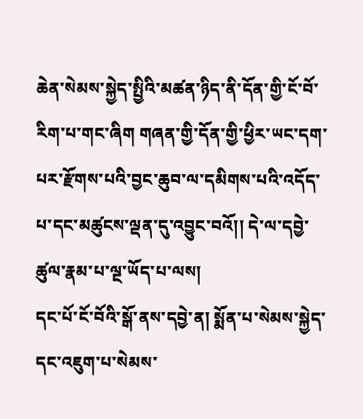ཆེན་སེམས་སྐྱེད་སྤྱིའི་མཚན་ཉིད་ནི་དོན་གྱི་ངོ་བོ་རིག་པ་གང་ཞིག གཞན་གྱི་དོན་གྱི་ཕྱིར་ཡང་དག་པར་རྫོགས་པའི་བྱང་ཆུབ་ལ་དམིགས་པའི་འདོད་པ་དང་མཚུངས་ལྡན་དུ་འབྱུང་བའོ།། དེ་ལ་དབྱེ་ཚུལ་རྣམ་པ་ལྔ་ཡོད་པ་ལས།
དང་པོ་ངོ་བོའི་སྒོ་ནས་དབྱེ་ན། སྨོན་པ་སེམས་སྐྱེད་དང་འཇུག་པ་སེམས་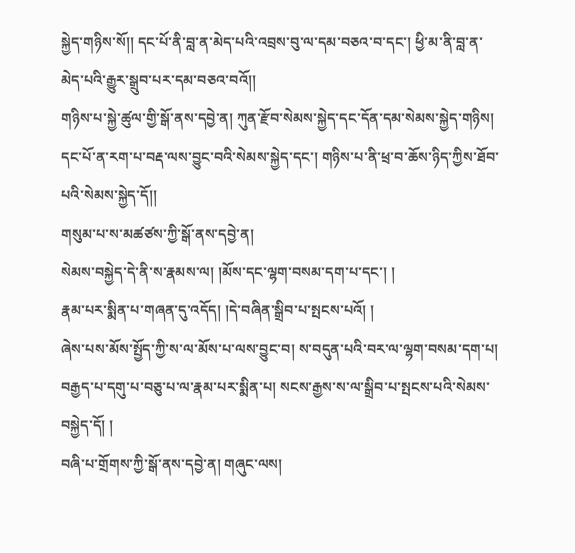སྐྱེད་གཉིས་སོ།། དང་པོ་ནི་བླ་ན་མེད་པའི་འབྲས་བུ་ལ་དམ་བཅའ་བ་དང་། ཕྱི་མ་ནི་བླ་ན་མེད་པའི་རྒྱུར་སྒྲུབ་པར་དམ་བཅའ་བའོ།།
གཉིས་པ་སྐྱེ་ཚུལ་གྱི་སྒོ་ནས་དབྱེ་ན། ཀུན་རྫོབ་སེམས་སྐྱེད་དང་དོན་དམ་སེམས་སྐྱེད་གཉིས། དང་པོ་ན་རག་པ་བརྡ་ལས་བྱུང་བའི་སེམས་སྐྱེད་དང་། གཉིས་པ་ནི་ཕྲ་བ་ཆོས་ཉིད་ཀྱིས་ཐོབ་པའི་སེམས་སྐྱེད་དོ།།
གསུམ་པ་ས་མཚཙས་ཀྱི་སྒོ་ནས་དབྱེ་ན།
སེམས་བསྐྱེད་དེ་ནི་ས་རྣམས་ལ། །མོས་དང་ལྷག་བསམ་དག་པ་དང་། །
རྣམ་པར་སྨིན་པ་གཞན་དུ་འདོད། །དེ་བཞིན་སྒྲིབ་པ་སྤངས་པའོ། །
ཞེས་པས་མོས་སྤྱོད་ཀྱི་ས་ལ་མོས་པ་ལས་བྱུང་བ། ས་བདུན་པའི་བར་ལ་ལྷག་བསམ་དག་པ། བརྒྱད་པ་དགུ་པ་བཅུ་པ་ལ་རྣམ་པར་སྨིན་པ། སངས་རྒྱས་ས་ལ་སྒྲིབ་པ་སྤངས་པའི་སེམས་བསྐྱེད་དོ། །
བཞི་པ་གྲོགས་ཀྱི་སྒོ་ནས་དབྱེ་ན། གཞུང་ལས།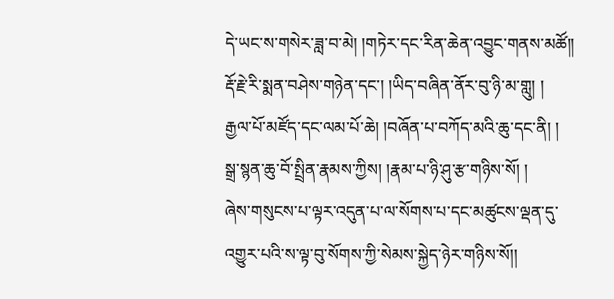དེ་ཡང་ས་གསེར་ཟླ་བ་མེ། །གཏེར་དང་རིན་ཆེན་འབྱུང་གནས་མཚོ།།
རྡོ་རྗེ་རི་སྨན་བཤེས་གཉེན་དང་། །ཡིད་བཞིན་ནོར་བུ་ཉི་མ་གླུ། །
རྒྱལ་པོ་མཛོད་དང་ལམ་པོ་ཆེ། །བཞོན་པ་བཀོད་མའི་ཆུ་དང་ནི། །
སྒྲ་སྙན་ཆུ་བོ་སྤྲིན་རྣམས་ཀྱིས། །རྣམ་པ་ཉི་ཤུ་རྩ་གཉིས་སོ། །
ཞེས་གསུངས་པ་ལྟར་འདུན་པ་ལ་སོགས་པ་དང་མཚུངས་ལྡན་དུ་འགྱུར་པའི་ས་ལྟ་བུ་སོགས་ཀྱི་སེམས་སྐྱེད་ཉེར་གཉིས་སོ།།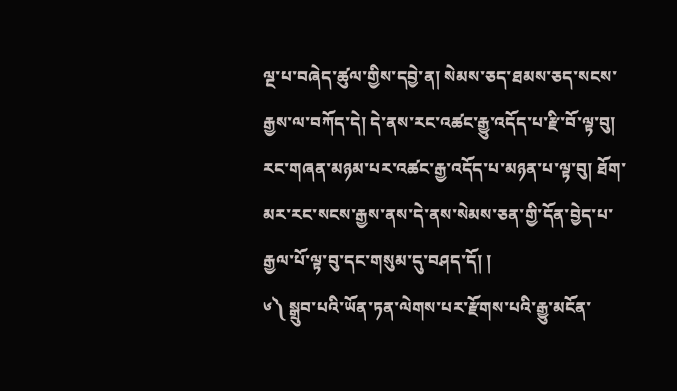ལྔ་པ་བཞེད་ཚུལ་གྱིས་དབྱེ་ན། སེམས་ཅད་ཐམས་ཅད་སངས་རྒྱས་ལ་བཀོད་དེ། དེ་ནས་རང་འཚང་རྒྱུ་འདོད་པ་རྫི་བོ་ལྟ་བུ། རང་གཞན་མཉམ་པར་འཚང་རྒྱ་འདོད་པ་མཉན་པ་ལྟ་བུ། ཐོག་མར་རང་སངས་རྒྱས་ནས་དེ་ནས་སེམས་ཅན་གྱི་དོན་བྱེད་པ་རྒྱལ་པོ་ལྟ་བུ་དང་གསུམ་དུ་བཤད་དོ། །
༦༽ སྒྲུབ་པའི་ཡོན་ཏན་ལེགས་པར་རྫོགས་པའི་རྒྱུ་མངོན་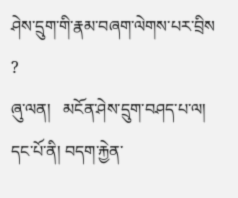ཤེས་དྲུག་གི་རྣམ་བཞག་ལེགས་པར་བྲིས ?
ཞུ་ལན།   མངོན་ཤེས་དྲུག་བཤད་པ་ལ། དང་པོ་ནི། བདག་རྐྱེན་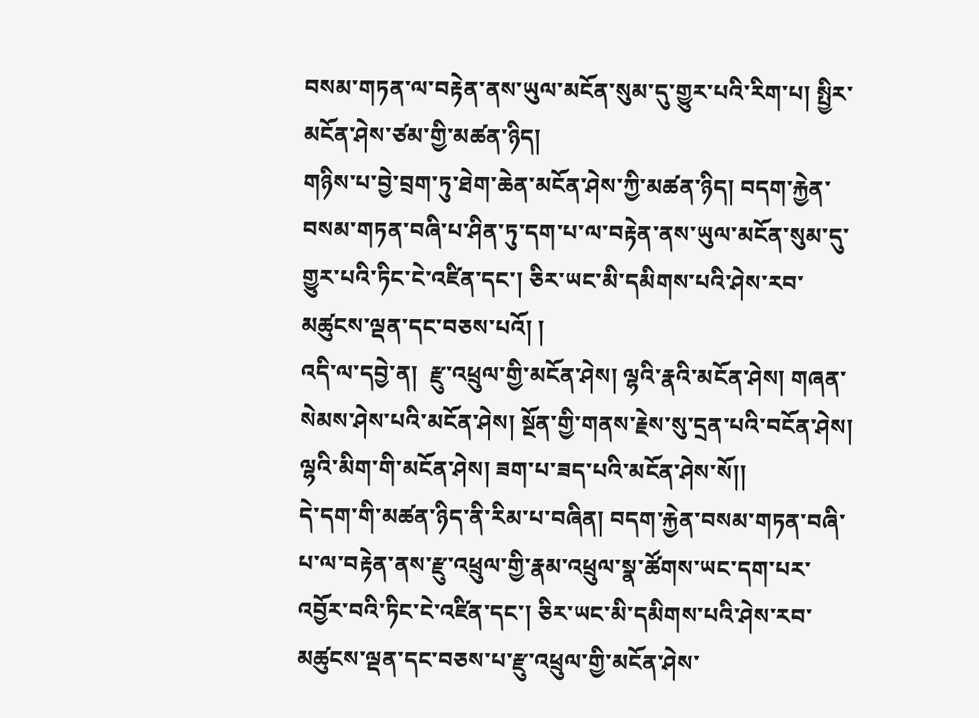བསམ་གཏན་ལ་བརྟེན་ནས་ཡུལ་མངོན་སུམ་དུ་གྱུར་པའི་རིག་པ། སྤྱིར་མངོན་ཤེས་ཙམ་གྱི་མཚན་ཉིད།
གཉིས་པ་བྱེ་བྲག་ཏུ་ཐེག་ཆེན་མངོན་ཤེས་ཀྱི་མཚན་ཉིད། བདག་རྐྱེན་བསམ་གཏན་བཞི་པ་ཤིན་ཏུ་དག་པ་ལ་བརྟེན་ནས་ཡུལ་མངོན་སུམ་དུ་གྱུར་པའི་ཏིང་ངེ་འཛིན་དང་། ཅིར་ཡང་མི་དམིགས་པའི་ཤེས་རབ་མཚུངས་ལྡན་དང་བཅས་པའོ། །
འདི་ལ་དབྱེ་ན།  རྫུ་འཕྲུལ་གྱི་མངོན་ཤེས། ལྷའི་རྣའི་མངོན་ཤེས། གཞན་སེམས་ཤེས་པའི་མངོན་ཤེས། སྔོན་གྱི་གནས་རྗེས་སུ་དྲན་པའི་བངོན་ཤེས། ལྷའི་མིག་གི་མངོན་ཤེས། ཟག་པ་ཟད་པའི་མངོན་ཤེས་སོ།།
དེ་དག་གི་མཚན་ཉིད་ནི་རིམ་པ་བཞིན། བདག་རྐྱེན་བསམ་གཏན་བཞི་པ་ལ་བརྟེན་ནས་རྫུ་འཕྲུལ་གྱི་རྣམ་འཕྲུལ་སྣ་ཚོགས་ཡང་དག་པར་འབྱོར་བའི་ཏིང་ངེ་འཛིན་དང་། ཅིར་ཡང་མི་དམིགས་པའི་ཤེས་རབ་མཚུངས་ལྡན་དང་བཅས་པ་རྫུ་འཕྲུལ་གྱི་མངོན་ཤེས་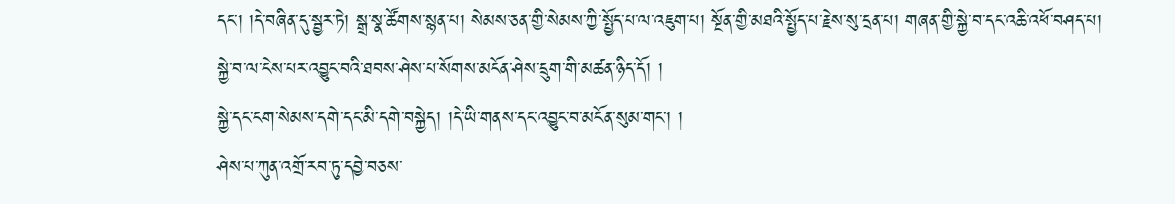དང་། །དེ་བཞིན་དུ་སྦྱར་ཏེ། སྒྲ་སྣ་ཚོགས་སྙན་པ། སེམས་ཅན་གྱི་སེམས་ཀྱི་སྤྱོད་པ་ལ་འཇུག་པ། སྔོན་གྱི་མཐའི་སྤྱོད་པ་རྗེས་སུ་དྲན་པ། གཞན་གྱི་སྐྱེ་བ་དང་འཆི་འཕོ་བཤད་པ། སྐྱེ་བ་ལ་ངེས་པར་འབྱུང་བའི་ཐབས་ཤེས་པ་སོགས་མངོན་ཤེས་དྲུག་གི་མཚན་ཉིད་དོ། །
སྐྱེ་དང་ངག་སེམས་དགེ་དང་མི་དགེ་བསྐྱེད། །དེ་ཡི་གནས་དང་འབྱུང་བ་མངོན་སུམ་གང་། །
ཤེས་པ་ཀུན་འགྲོ་རབ་ཏུ་དབྱེ་བཅས་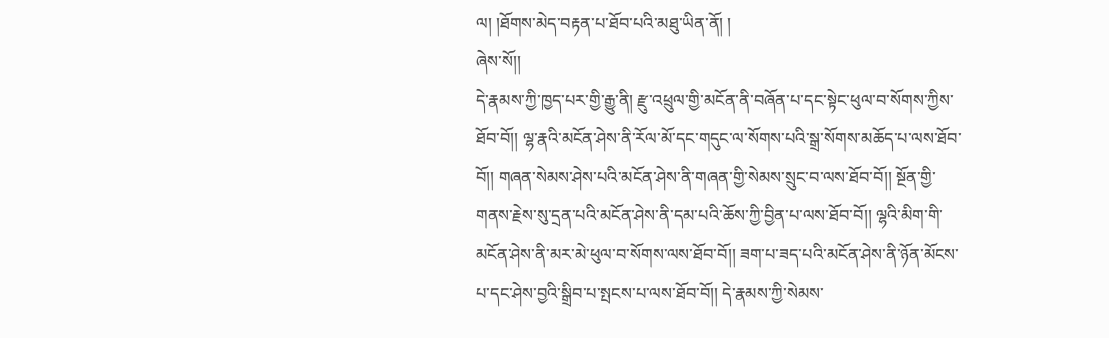ལ། །ཐོགས་མེད་བརྟན་པ་ཐོབ་པའི་མཐུ་ཡིན་ནོ། །
ཞེས་སོ།།
དེ་རྣམས་ཀྱི་ཁྱད་པར་གྱི་རྒྱུ་ནི། རྫུ་འཕྲུལ་གྱི་མངོན་ནི་བཞོན་པ་དང་སྟེང་ཕུལ་བ་སོགས་ཀྱིས་ཐོབ་བོ།། ལྷ་རྣའི་མངོན་ཤེས་ནི་རོལ་མོ་དང་གདུང་ལ་སོགས་པའི་སྒྲ་སོགས་མཆོད་པ་ལས་ཐོབ་བོ།། གཞན་སེམས་ཤེས་པའི་མངོན་ཤེས་ནི་གཞན་གྱི་སེམས་སྲུང་བ་ལས་ཐོབ་བོ།། སྔོན་གྱི་གནས་རྗེས་སུ་དྲན་པའི་མངོན་ཤེས་ནི་དམ་པའི་ཆོས་ཀྱི་བྱིན་པ་ལས་ཐོབ་བོ།། ལྷའི་མིག་གི་མངོན་ཤེས་ནི་མར་མེ་ཕུལ་བ་སོགས་ལས་ཐོབ་བོ།། ཟག་པ་ཟད་པའི་མངོན་ཤེས་ནི་ཉོན་མོངས་པ་དང་ཤེས་བྱའི་སྒྲིབ་པ་སྤངས་པ་ལས་ཐོབ་བོ།། དེ་རྣམས་ཀྱི་སེམས་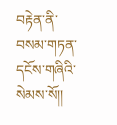བརྟེན་ནི་བསམ་གཏན་དངོས་གཞིའི་སེམས་སོ།།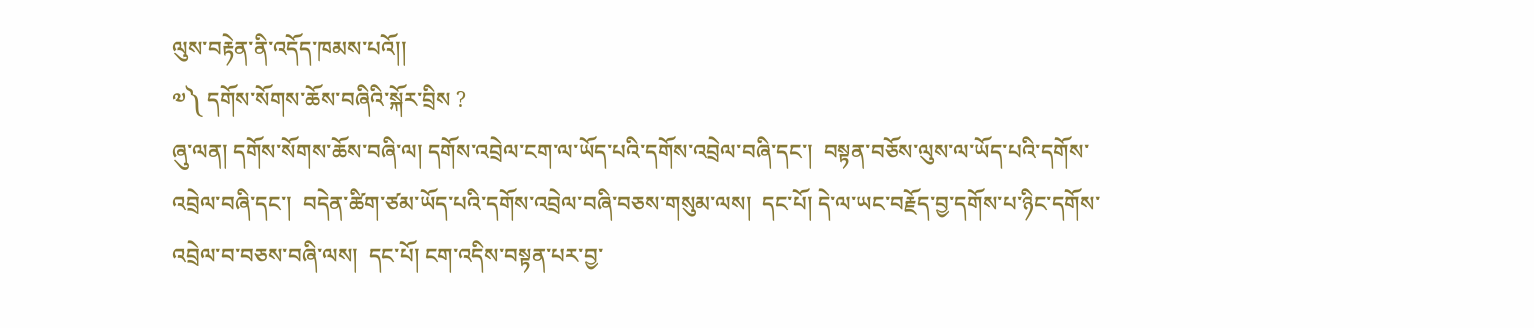ལུས་བརྟེན་ནི་འདོད་ཁམས་པའོ།།
༧༽ དགོས་སོགས་ཆོས་བཞིའི་སྐོར་བྲིས ?
ཞུ་ལན། དགོས་སོགས་ཆོས་བཞི་ལ། དགོས་འབྲེལ་ངག་ལ་ཡོད་པའི་དགོས་འབྲེལ་བཞི་དང་།  བསྟན་བཅོས་ལུས་ལ་ཡོད་པའི་དགོས་འབྲེལ་བཞི་དང་།  བདེན་ཚིག་ཙམ་ཡོད་པའི་དགོས་འབྲེལ་བཞི་བཅས་གསུམ་ལས།  དང་པོ། དེ་ལ་ཡང་བརྗོད་བྱ་དགོས་པ་ཉིང་དགོས་འབྲེལ་བ་བཅས་བཞི་ལས།  དང་པོ། ངག་འདིས་བསྟན་པར་བྱ་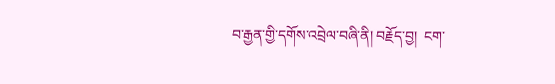བ་རྒྱན་གྱི་དགོས་འབྲེལ་བཞི་ནི། བརྗོད་བྱ།  ངག་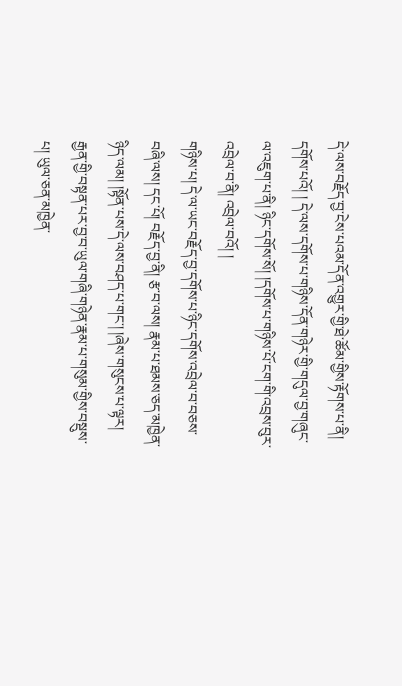དེ་ལས་བརྗོད་བྱ་ངེས་པའམ་དོན་འགྱུར་གྱི་ཐེ་ཚོམ་གྱིས་རྟོགས་པ་ནི། དགོས་པའོ། ། དེ་ལས་དགོས་པ་གཉིས་དོན་གཉེར་གྱི་གདུལ་བྱ་གཞུང་ལ་འཇུག་པ་ནི། ཉིང་དགོས་སོ། །དགོས་པ་གཉིས་པོ་ངག་གི་འབྲས་བུར་འབྲེལ་བ་ནི། འབྲེལ་བའོ། །
གཉིས་པ། དེ་ལ་ཡང་བརྗོད་བྱ་དགོས་པ་ཉིང་དགོས་འབྲེལ་བ་བཅས་བཞི་ལས། དང་པོ། བརྗོད་བྱ་ནི། རྩ་བ་ལས། རྣམ་པ་ཐམས་ཅད་མཁྱེན་ཉིད་ལམ། །སྟོན་པས་དེ་ལས་བཤད་པ་གང་། །ཞེས་གསུངས་པ་ལྟར། རྒྱན་གྱི་བསྟན་པར་བྱ་བ་ཡུལ་གཞི་གཉེན་རྣམ་པ་གསུམ་གྱིས་བསྡུས་པ། ཡུལ་ཅན་མཁྱེན་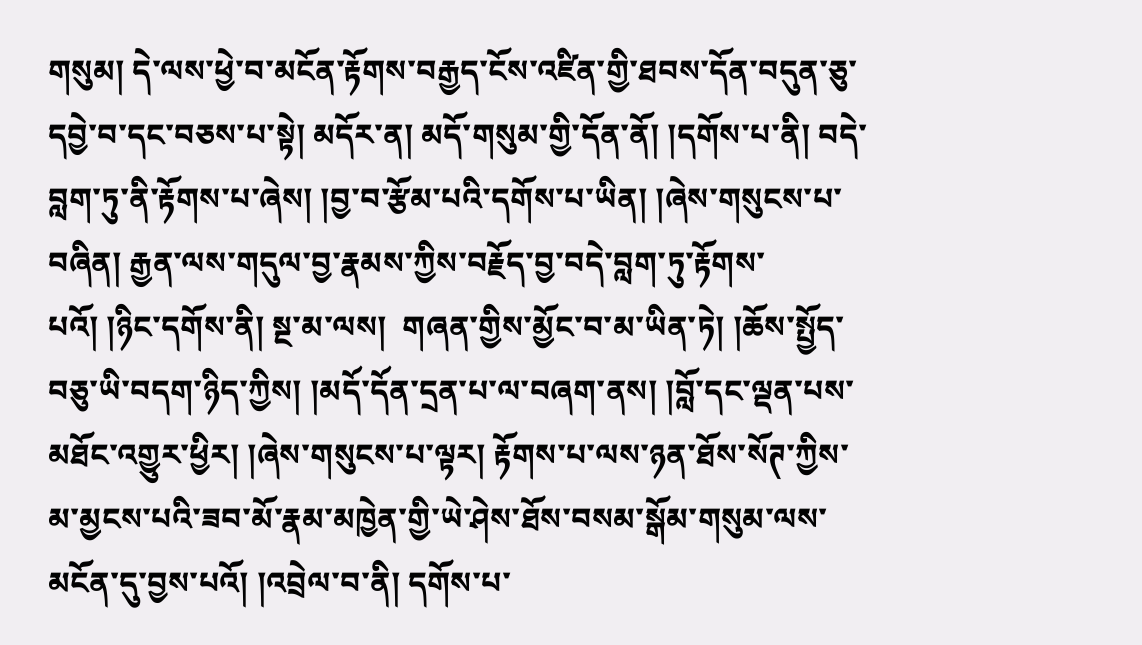གསུམ། དེ་ལས་ཕྱེ་བ་མངོན་རྟོགས་བརྒྱད་ངོས་འཛིན་གྱི་ཐབས་དོན་བདུན་ཅུ་དབྱེ་བ་དང་བཅས་པ་སྟེ། མདོར་ན། མདོ་གསུམ་གྱི་དོན་ནོ། །དགོས་པ་ནི། བདེ་བླག་ཏུ་ནི་རྟོགས་པ་ཞེས། །བྱ་བ་རྩོམ་པའི་དགོས་པ་ཡིན། །ཞེས་གསུངས་པ་བཞིན། རྒྱན་ལས་གདུལ་བྱ་རྣམས་ཀྱིས་བརྗོད་བྱ་བདེ་བླག་ཏུ་རྟོགས་པའོ། །ཉིང་དགོས་ནི། སྔ་མ་ལས།  གཞན་གྱིས་མྱོང་བ་མ་ཡིན་ཏེ། །ཆོས་སྤྱོད་བཅུ་ཡི་བདག་ཉིད་ཀྱིས། །མདོ་དོན་དྲན་པ་ལ་བཞག་ནས། །བློ་དང་ལྡན་པས་མཐོང་འགྱུར་ཕྱིར། །ཞེས་གསུངས་པ་ལྟར། རྟོགས་པ་ལས་ཉན་ཐོས་སོཊ་ཀྱིས་མ་མྱངས་པའི་ཟབ་མོ་རྣམ་མཁྱེན་གྱི་ཡེ་ཤེས་ཐོས་བསམ་སྒོམ་གསུམ་ལས་མངོན་དུ་བྱས་པའོ། །འབྲེལ་བ་ནི། དགོས་པ་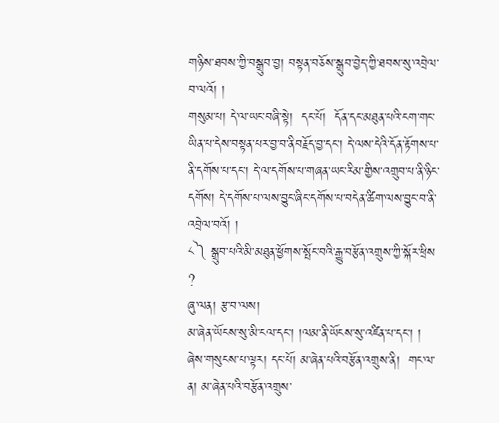གཉིས་ཐབས་ཀྱི་བསྒྲུབ་བྱ། བསྟན་བཅོས་སྒྲུབ་བྱེད་ཀྱི་ཐབས་སུ་འབྲེལ་བ་ལའོ། །
གསུམ་པ། དེ་ལ་ཡང་བཞི་སྟེ།  དང་པོ།  དོན་དང་མཐུན་པའི་ངག་གང་ཡིན་པ་དེས་བསྟན་པར་བྱ་བ་ནིབརྗོད་བྱ་དང་། དེ་ལས་དེའི་དོན་རྟོགས་པ་ནི་དགོས་པ་དང་། དེ་ལ་དགོས་པ་གཞན་ཡང་རིམ་གྱིས་འགྲུབ་པ་ནི་ཉིང་དགོས། དེ་དགོས་པ་ལས་བྱུང་ཞིང་དགོས་པ་བདེན་ཚིག་ལས་བྱུང་བ་ནི་འབྲེལ་བའོ། །
༨༽ སྒྲུབ་པའི་མི་མཐུན་ཕྱོགས་སྤོང་བའི་རྒྱུ་བརྩོན་འགྲུས་ཀྱི་སྐོར་ཕྲིས ?
ཞུ་ལན། རྩ་བ་ལས།
མ་ཞེན་ཡོངས་སུ་མི་ངལ་དང་། །ལམ་ནི་ཡོངས་སུ་འཛིན་པ་དང་། །
ཞེས་གསུངས་པ་ལྟར། དང་པོ། མ་ཞེན་པའི་བརྩོན་འགྲུས་ནི།  གང་ལ་ན། མ་ཞེན་པའི་བརྩོན་འགྲུས་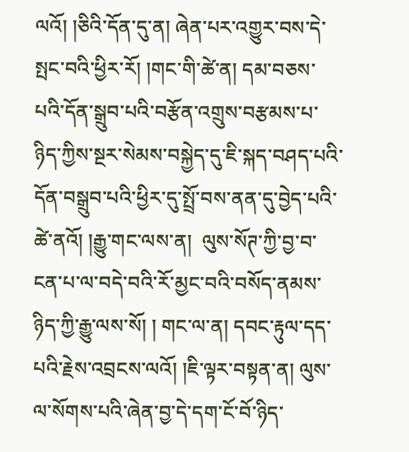ལའོ། །ཅིའི་དོན་དུ་ན། ཞེན་པར་འགྱུར་བས་དེ་སྤང་བའི་ཕྱིར་རོ། །གང་གི་ཚེ་ན། དམ་བཅས་པའི་དོན་སྒྲུབ་པའི་བརྩོན་འགྲུས་བརྩམས་པ་ཉིད་ཀྱིས་སྔར་སེམས་བསྐྱེད་དུ་ཇི་སྐད་བཤད་པའི་དོན་བསྒྲུབ་པའི་ཕྱིར་དུ་སྤྲོ་བས་ནན་དུ་བྱེད་པའི་ཚེ་ནའོ། །རྒྱུ་གང་ལས་ན།  ལུས་སོཊ་ཀྱི་བྱ་བ་ངན་པ་ལ་བདེ་བའི་རོ་མྱང་བའི་བསོད་ནམས་ཉིད་ཀྱི་རྒྱུ་ལས་སོ། ། གང་ལ་ན། དབང་རྟུལ་དད་པའི་རྗེས་འབྲངས་ལའོ། །ཇི་ལྟར་བསྟན་ན། ལུས་ལ་སོགས་པའི་ཞེན་བྱ་དེ་དག་ངོ་བོ་ཉིད་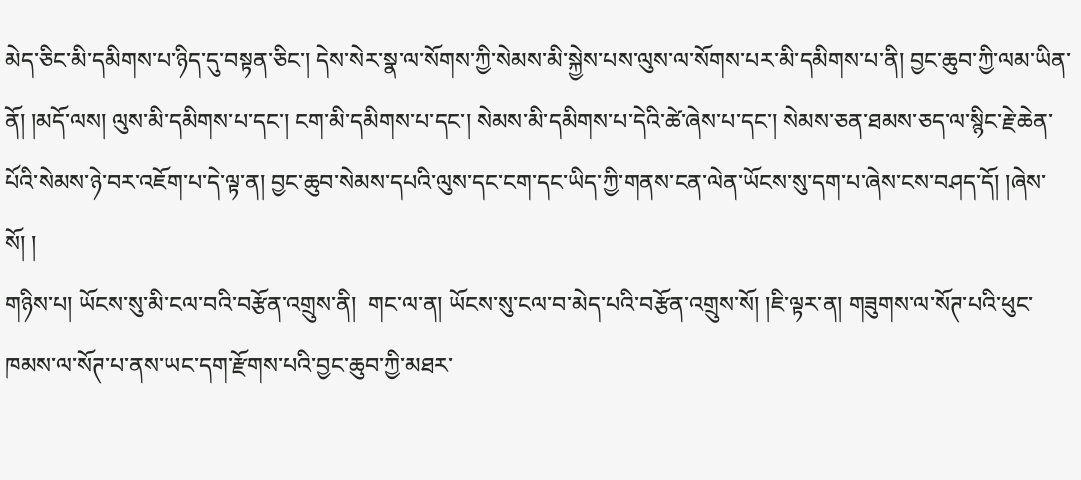མེད་ཅིང་མི་དམིགས་པ་ཉིད་དུ་བསྟན་ཅིང་། དེས་སེར་སྣ་ལ་སོགས་ཀྱི་སེམས་མི་སྐྱེས་པས་ལུས་ལ་སོགས་པར་མི་དམིགས་པ་ནི། བྱང་ཆུབ་ཀྱི་ལམ་ཡིན་ནོ། །མདོ་ལས། ལུས་མི་དམིགས་པ་དང་། ངག་མི་དམིགས་པ་དང་། སེམས་མི་དམིགས་པ་དེའི་ཚེ་ཞེས་པ་དང་། སེམས་ཅན་ཐམས་ཅད་ལ་སྙིང་རྗེ་ཆེན་པོའི་སེམས་ཉེ་བར་འཇོག་པ་དེ་ལྟ་ན། བྱང་ཆུབ་སེམས་དཔའི་ལུས་དང་ངག་དང་ཡིད་ཀྱི་གནས་ངན་ལེན་ཡོངས་སུ་དག་པ་ཞེས་ངས་བཤད་དོ། །ཞེས་སོ། །
གཉིས་པ། ཡོངས་སུ་མི་ངལ་བའི་བརྩོན་འགྲུས་ནི།  གང་ལ་ན། ཡོངས་སུ་ངལ་བ་མེད་པའི་བརྩོན་འགྲུས་སོ། །ཇི་ལྟར་ན། གཟུགས་ལ་སོཊ་པའི་ཕུང་ཁམས་ལ་སོཊ་པ་ནས་ཡང་དག་རྫོགས་པའི་བྱང་ཆུབ་ཀྱི་མཐར་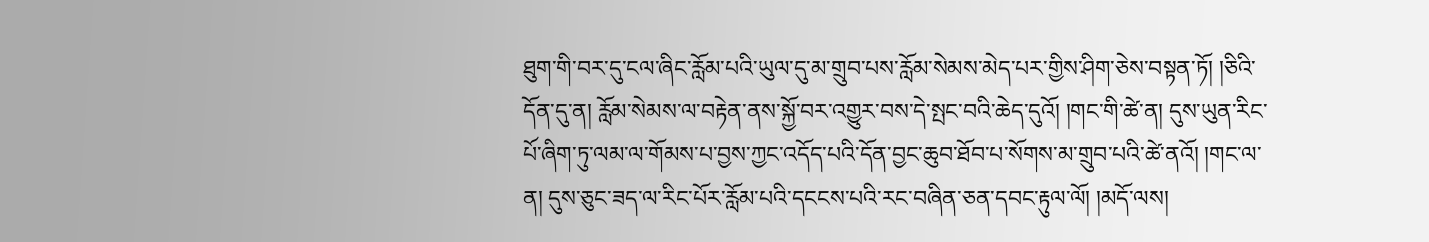ཐུག་གི་བར་དུ་ངལ་ཞིང་རློམ་པའི་ཡུལ་དུ་མ་གྲུབ་པས་རློམ་སེམས་མེད་པར་གྱིས་ཤིག་ཅེས་བསྟན་ཏོ། །ཅིའི་དོན་དུ་ན། རློམ་སེམས་ལ་བརྟེན་ནས་སྐྱོ་བར་འགྱུར་བས་དེ་སྤང་བའི་ཆེད་དུའོ། །གང་གི་ཚེ་ན། དུས་ཡུན་རིང་པོ་ཞིག་ཏུ་ལམ་ལ་གོམས་པ་བྱས་ཀྱང་འདོད་པའི་དོན་བྱང་ཆུབ་ཐོབ་པ་སོགས་མ་གྲུབ་པའི་ཚེ་ནའོ། །གང་ལ་ན། དུས་ཅུང་ཟད་ལ་རིང་པོར་རློམ་པའི་དངངས་པའི་རང་བཞིན་ཅན་དབང་རྟུལ་ལོ། །མདོ་ལས།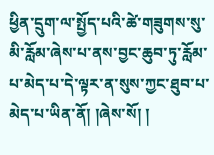ཕྱིན་དྲུག་ལ་སྤྱོད་པའི་ཚེ་གཟུགས་སུ་མི་རློམ་ཞེས་པ་ནས་བྱང་ཆུབ་ཏུ་རློམ་པ་མེད་པ་དེ་ལྟར་ན་སུས་ཀྱང་ཐུབ་པ་མེད་པ་ཡིན་ནོ། །ཞེས་སོ། །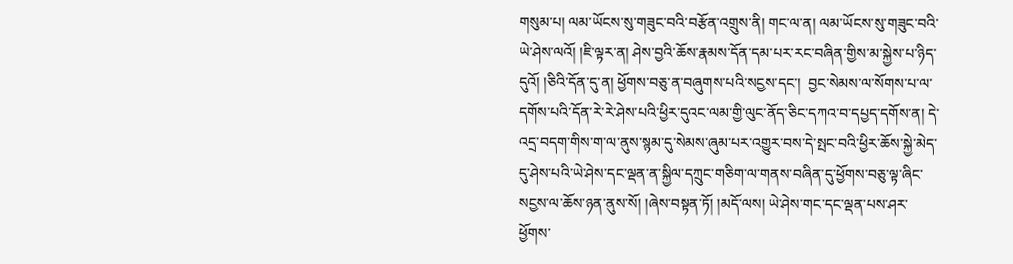གསུམ་པ། ལམ་ཡོངས་སུ་གཟུང་བའི་བརྩོན་འགྲུས་ནི། གང་ལ་ན། ལམ་ཡོངས་སུ་གཟུང་བའི་ཡེ་ཤེས་ལའོ། །ཇི་ལྟར་ན། ཤེས་བྱའི་ཆོས་རྣམས་དོན་དམ་པར་རང་བཞིན་གྱིས་མ་སྐྱེས་པ་ཉིད་དུའོ། །ཅིའི་དོན་དུ་ན། ཕྱོགས་བཅུ་ན་བཞུགས་པའི་སངྱས་དང་།  བྱང་སེམས་ལ་སོགས་པ་ལ་དགོས་པའི་དོན་རེ་རེ་ཤེས་པའི་ཕྱིར་དུའང་ལམ་གྱི་ལུང་ནོད་ཅིང་དཀའ་བ་དཔྱད་དགོས་ན། དེ་འདྲ་བདག་གིས་ག་ལ་ནུས་སྙམ་དུ་སེམས་ཞུམ་པར་འགྱུར་བས་དེ་སྤང་བའི་ཕྱིར་ཆོས་སྐྱེ་མེད་དུ་ཤེས་པའི་ཡེ་ཤེས་དང་ལྡན་ན་སྐྱིལ་དཀྲུང་གཅིག་ལ་གནས་བཞིན་དུ་ཕྱོགས་བཅུ་ལྟ་ཞིང་སངྱས་ལ་ཆོས་ཉན་ནུས་སོ། །ཞེས་བསྟན་ཏོ། །མདོ་ལས། ཡེ་ཤེས་གང་དང་ལྡན་པས་ཤར་ཕྱོགས་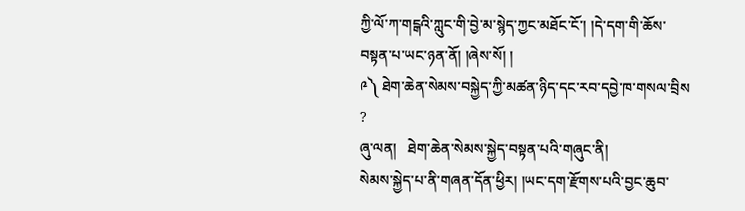ཀྱི་ལོ་ཀ་གངྒའི་ཀླུང་གི་བྱེ་མ་སྙེད་ཀྱང་མཐོང་ངོ་། །དེ་དག་གི་ཆོས་བསྟན་པ་ཡང་ཉན་ནོ། །ཞེས་སོ། །
༩༽ ཐེག་ཆེན་སེམས་བསྐྱེད་ཀྱི་མཚན་ཉིད་དང་རབ་དབྱེ་ཁ་གསལ་བྲིས ?
ཞུ་ལན།   ཐེག་ཆེན་སེམས་སྐྱེད་བསྟན་པའི་གཞུང་ནི།
སེམས་སྐྱེད་པ་ནི་གཞན་དོན་ཕྱིར། །ཡང་དག་རྫོགས་པའི་བྱང་ཆུབ་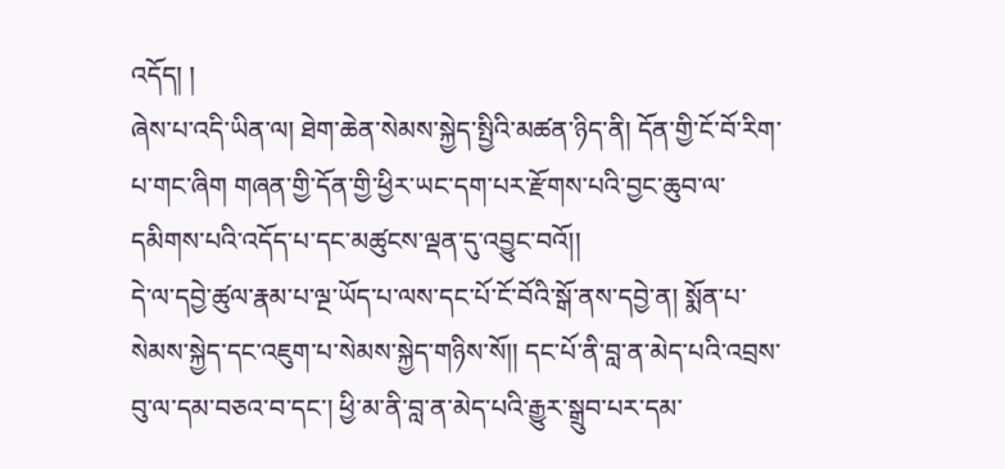འདོད། །
ཞེས་པ་འདི་ཡིན་ལ། ཐེག་ཆེན་སེམས་སྐྱེད་སྤྱིའི་མཚན་ཉིད་ནི། དོན་གྱི་ངོ་བོ་རིག་པ་གང་ཞིག གཞན་གྱི་དོན་གྱི་ཕྱིར་ཡང་དག་པར་རྫོགས་པའི་བྱང་ཆུབ་ལ་དམིགས་པའི་འདོད་པ་དང་མཚུངས་ལྡན་དུ་འབྱུང་བའོ།།
དེ་ལ་དབྱེ་ཚུལ་རྣམ་པ་ལྔ་ཡོད་པ་ལས་དང་པོ་ངོ་བོའི་སྒོ་ནས་དབྱེ་ན། སྨོན་པ་སེམས་སྐྱེད་དང་འཇུག་པ་སེམས་སྐྱེད་གཉིས་སོ།། དང་པོ་ནི་བླ་ན་མེད་པའི་འབྲས་བུ་ལ་དམ་བཅའ་བ་དང་། ཕྱི་མ་ནི་བླ་ན་མེད་པའི་རྒྱུར་སྒྲུབ་པར་དམ་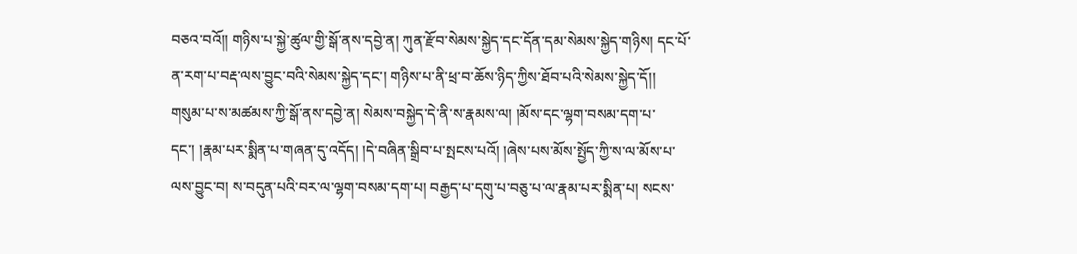བཅའ་བའོ།། གཉིས་པ་སྐྱེ་ཚུལ་གྱི་སྒོ་ནས་དབྱེ་ན། ཀུན་རྫོབ་སེམས་སྐྱེད་དང་དོན་དམ་སེམས་སྐྱེད་གཉིས། དང་པོ་ན་རག་པ་བརྡ་ལས་བྱུང་བའི་སེམས་སྐྱེད་དང་། གཉིས་པ་ནི་ཕྲ་བ་ཆོས་ཉིད་ཀྱིས་ཐོབ་པའི་སེམས་སྐྱེད་དོ།། གསུམ་པ་ས་མཚམས་ཀྱི་སྒོ་ནས་དབྱེ་ན། སེམས་བསྐྱེད་དེ་ནི་ས་རྣམས་ལ། །མོས་དང་ལྷག་བསམ་དག་པ་དང་། །རྣམ་པར་སྨིན་པ་གཞན་དུ་འདོད། །དེ་བཞིན་སྒྲིབ་པ་སྤངས་པའོ། །ཞེས་པས་མོས་སྤྱོད་ཀྱི་ས་ལ་མོས་པ་ལས་བྱུང་བ། ས་བདུན་པའི་བར་ལ་ལྷག་བསམ་དག་པ། བརྒྱད་པ་དགུ་པ་བཅུ་པ་ལ་རྣམ་པར་སྨིན་པ། སངས་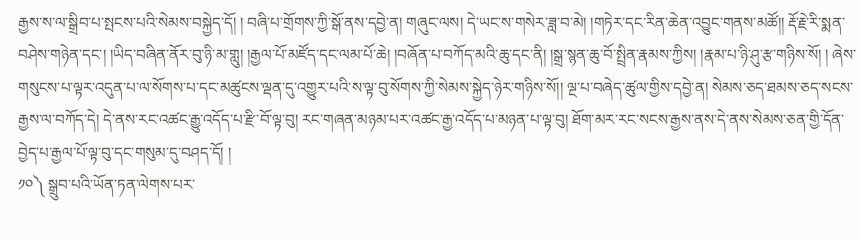རྒྱས་ས་ལ་སྒྲིབ་པ་སྤངས་པའི་སེམས་བསྐྱེད་དོ། ། བཞི་པ་གྲོགས་ཀྱི་སྒོ་ནས་དབྱེ་ན། གཞུང་ལས། དེ་ཡང་ས་གསེར་ཟླ་བ་མེ། །གཏེར་དང་རིན་ཆེན་འབྱུང་གནས་མཚོ།། རྡོ་རྗེ་རི་སྨན་བཤེས་གཉེན་དང་། །ཡིད་བཞིན་ནོར་བུ་ཉི་མ་གླུ། །རྒྱལ་པོ་མཛོད་དང་ལམ་པོ་ཆེ། །བཞོན་པ་བཀོད་མའི་ཆུ་དང་ནི། །སྒྲ་སྙན་ཆུ་བོ་སྤྲིན་རྣམས་ཀྱིས། །རྣམ་པ་ཉི་ཤུ་རྩ་གཉིས་སོ། ། ཞེས་གསུངས་པ་ལྟར་འདུན་པ་ལ་སོགས་པ་དང་མཚུངས་ལྡན་དུ་འགྱུར་པའི་ས་ལྟ་བུ་སོགས་ཀྱི་སེམས་སྐྱེད་ཉེར་གཉིས་སོ།། ལྔ་པ་བཞེད་ཚུལ་གྱིས་དབྱེ་ན། སེམས་ཅད་ཐམས་ཅད་སངས་རྒྱས་ལ་བཀོད་དེ། དེ་ནས་རང་འཚང་རྒྱུ་འདོད་པ་རྫི་བོ་ལྟ་བུ། རང་གཞན་མཉམ་པར་འཚང་རྒྱ་འདོད་པ་མཉན་པ་ལྟ་བུ། ཐོག་མར་རང་སངས་རྒྱས་ནས་དེ་ནས་སེམས་ཅན་གྱི་དོན་བྱེད་པ་རྒྱལ་པོ་ལྟ་བུ་དང་གསུམ་དུ་བཤད་དོ། །
༡༠༽ སྒྲུབ་པའི་ཡོན་ཏན་ལེགས་པར་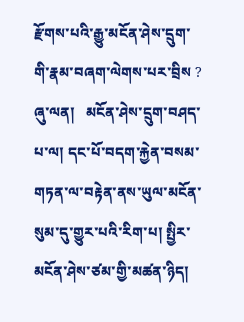རྫོགས་པའི་རྒྱུ་མངོན་ཤེས་དྲུག་གི་རྣམ་བཞག་ལེགས་པར་བྲིས ?
ཞུ་ལན།   མངོན་ཤེས་དྲུག་བཤད་པ་ལ། དང་པོ་བདག་རྐྱེན་བསམ་གཏན་ལ་བརྟེན་ནས་ཡུལ་མངོན་སུམ་དུ་གྱུར་པའི་རིག་པ། སྤྱིར་མངོན་ཤེས་ཙམ་གྱི་མཚན་ཉིད།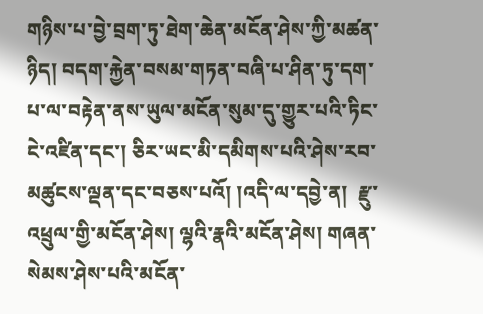གཉིས་པ་བྱེ་བྲག་ཏུ་ཐེག་ཆེན་མངོན་ཤེས་ཀྱི་མཚན་ཉིད། བདག་རྐྱེན་བསམ་གཏན་བཞི་པ་ཤིན་ཏུ་དག་པ་ལ་བརྟེན་ནས་ཡུལ་མངོན་སུམ་དུ་གྱུར་པའི་ཏིང་ངེ་འཛིན་དང་། ཅིར་ཡང་མི་དམིགས་པའི་ཤེས་རབ་མཚུངས་ལྡན་དང་བཅས་པའོ། །འདི་ལ་དབྱེ་ན།  རྫུ་འཕྲུལ་གྱི་མངོན་ཤེས། ལྷའི་རྣའི་མངོན་ཤེས། གཞན་སེམས་ཤེས་པའི་མངོན་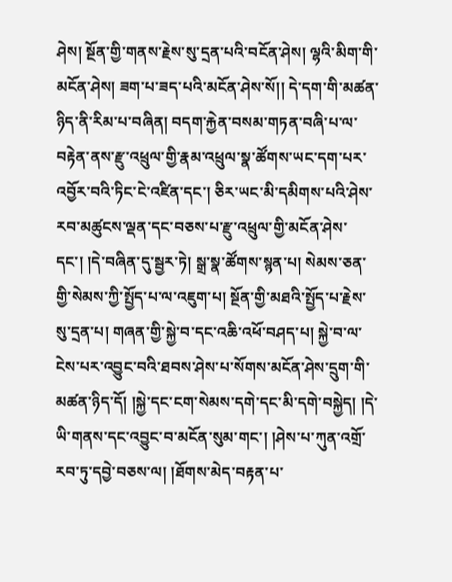ཤེས། སྔོན་གྱི་གནས་རྗེས་སུ་དྲན་པའི་བངོན་ཤེས། ལྷའི་མིག་གི་མངོན་ཤེས། ཟག་པ་ཟད་པའི་མངོན་ཤེས་སོ།། དེ་དག་གི་མཚན་ཉིད་ནི་རིམ་པ་བཞིན། བདག་རྐྱེན་བསམ་གཏན་བཞི་པ་ལ་བརྟེན་ནས་རྫུ་འཕྲུལ་གྱི་རྣམ་འཕྲུལ་སྣ་ཚོགས་ཡང་དག་པར་འབྱོར་བའི་ཏིང་ངེ་འཛིན་དང་། ཅིར་ཡང་མི་དམིགས་པའི་ཤེས་རབ་མཚུངས་ལྡན་དང་བཅས་པ་རྫུ་འཕྲུལ་གྱི་མངོན་ཤེས་དང་། །དེ་བཞིན་དུ་སྦྱར་ཏེ། སྒྲ་སྣ་ཚོགས་སྙན་པ། སེམས་ཅན་གྱི་སེམས་ཀྱི་སྤྱོད་པ་ལ་འཇུག་པ། སྔོན་གྱི་མཐའི་སྤྱོད་པ་རྗེས་སུ་དྲན་པ། གཞན་གྱི་སྐྱེ་བ་དང་འཆི་འཕོ་བཤད་པ། སྐྱེ་བ་ལ་ངེས་པར་འབྱུང་བའི་ཐབས་ཤེས་པ་སོགས་མངོན་ཤེས་དྲུག་གི་མཚན་ཉིད་དོ། །སྐྱེ་དང་ངག་སེམས་དགེ་དང་མི་དགེ་བསྐྱེད། །དེ་ཡི་གནས་དང་འབྱུང་བ་མངོན་སུམ་གང་། །ཤེས་པ་ཀུན་འགྲོ་རབ་ཏུ་དབྱེ་བཅས་ལ། །ཐོགས་མེད་བརྟན་པ་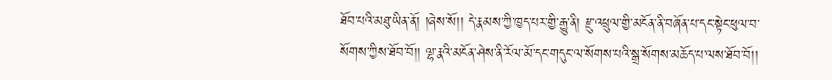ཐོབ་པའི་མཐུ་ཡིན་ནོ། །ཞེས་སོ།། དེ་རྣམས་ཀྱི་ཁྱད་པར་གྱི་རྒྱུ་ནི། རྫུ་འཕྲུལ་གྱི་མངོན་ནི་བཞོན་པ་དང་སྟེང་ཕུལ་བ་སོགས་ཀྱིས་ཐོབ་བོ།། ལྷ་རྣའི་མངོན་ཤེས་ནི་རོལ་མོ་དང་གདུང་ལ་སོགས་པའི་སྒྲ་སོགས་མཆོད་པ་ལས་ཐོབ་བོ།།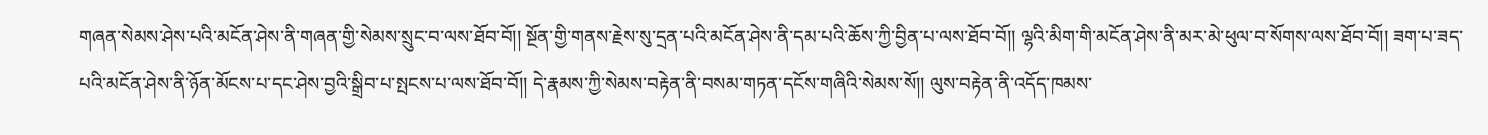གཞན་སེམས་ཤེས་པའི་མངོན་ཤེས་ནི་གཞན་གྱི་སེམས་སྲུང་བ་ལས་ཐོབ་བོ།། སྔོན་གྱི་གནས་རྗེས་སུ་དྲན་པའི་མངོན་ཤེས་ནི་དམ་པའི་ཆོས་ཀྱི་བྱིན་པ་ལས་ཐོབ་བོ།། ལྷའི་མིག་གི་མངོན་ཤེས་ནི་མར་མེ་ཕུལ་བ་སོགས་ལས་ཐོབ་བོ།། ཟག་པ་ཟད་པའི་མངོན་ཤེས་ནི་ཉོན་མོངས་པ་དང་ཤེས་བྱའི་སྒྲིབ་པ་སྤངས་པ་ལས་ཐོབ་བོ།། དེ་རྣམས་ཀྱི་སེམས་བརྟེན་ནི་བསམ་གཏན་དངོས་གཞིའི་སེམས་སོ།། ལུས་བརྟེན་ནི་འདོད་ཁམས་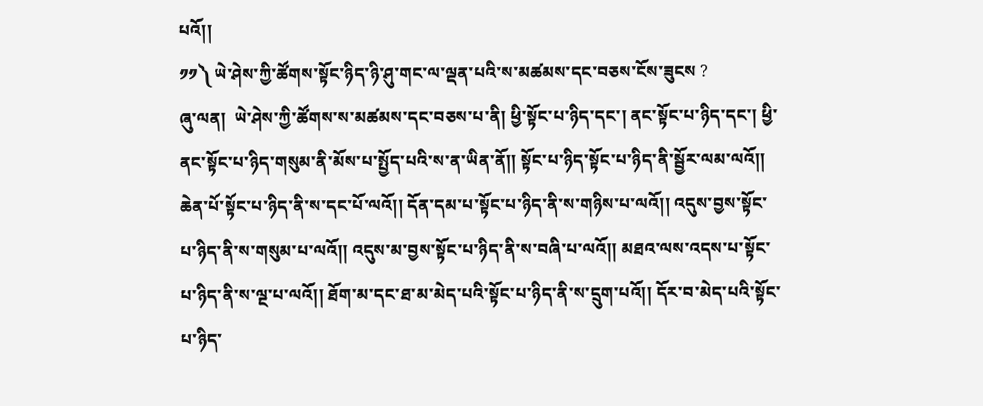པའོ།།
༡༡༽ ཡེ་ཤེས་ཀྱི་ཚོགས་སྟོང་ཉིད་ཉི་ཤུ་གང་ལ་ལྡན་པའི་ས་མཚམས་དང་བཅས་ངོས་ཟུངས ?
ཞུ་ལན།  ཡེ་ཤེས་ཀྱི་ཚོགས་ས་མཚམས་དང་བཅས་པ་ནི། ཕྱི་སྟོང་པ་ཉིད་དང་། ནང་སྟོང་པ་ཉིད་དང་། ཕྱི་ནང་སྟོང་པ་ཉིད་གསུམ་ནི་མོས་པ་སྤྱོད་པའི་ས་ན་ཡིན་ནོ།། སྟོང་པ་ཉིད་སྟོང་པ་ཉིད་ནི་སྦྱོར་ལམ་ལའོ།། ཆེན་པོ་སྟོང་པ་ཉིད་ནི་ས་དང་པོ་ལའོ།། དོན་དམ་པ་སྟོང་པ་ཉིད་ནི་ས་གཉིས་པ་ལའོ།། འདུས་བྱས་སྟོང་པ་ཉིད་ནི་ས་གསུམ་པ་ལའོ།། འདུས་མ་བྱས་སྟོང་པ་ཉིད་ནི་ས་བཞི་པ་ལའོ།། མཐའ་ལས་འདས་པ་སྟོང་པ་ཉིད་ནི་ས་ལྔ་པ་ལའོ།། ཐོག་མ་དང་ཐ་མ་མེད་པའི་སྟོང་པ་ཉིད་ནི་ས་དྲུག་པའོ།། དོར་བ་མེད་པའི་སྟོང་པ་ཉིད་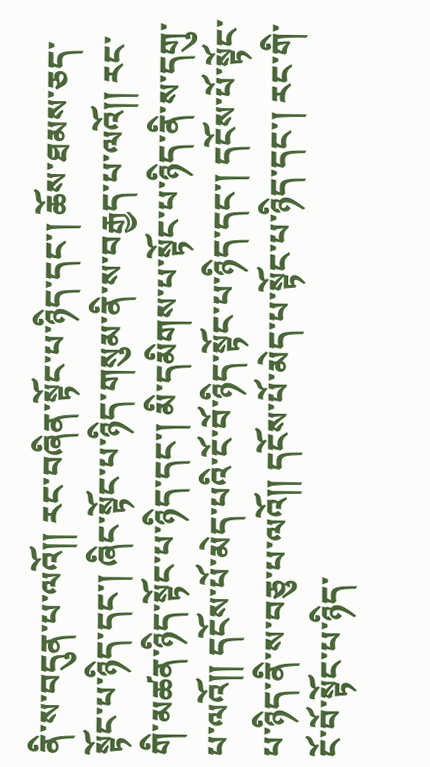ནི་ས་བདུན་པ་ལའོ།། རང་བཞིན་སྟོང་པ་ཉིད་དང་། ཆོས་ཐམས་ཅད་སྟོང་པ་ཉིད་དང་། ཞིང་སྟོང་པ་ཉིད་གསུམ་ནི་ས་བརྒྱད་པ་ལའོ།། རང་གི་མཚན་ཉིད་སྟོང་པ་ཉིད་དང་། མི་དམིགས་པ་སྟོང་པ་ཉིད་ནི་ས་དགུ་པ་ལའོ།། དངོས་པོ་མེད་པའི་ངོ་བོ་ཉིད་སྟོང་པ་ཉིད་དང་། དངོས་པོ་སྟོང་པ་ཉིད་ནི་ས་བཅུ་པ་ལའོ།། དངོས་པོ་མེད་པ་སྟོང་པ་ཉིད་དང་། རང་གི་ངོ་བོ་སྟོང་པ་ཉིད་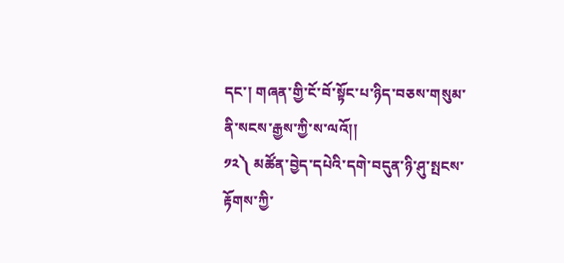དང་། གཞན་གྱི་ངོ་བོ་སྟོང་པ་ཉིད་བཅས་གསུམ་ནི་སངས་རྒྱས་ཀྱི་ས་ལའོ།།
༡༢༽ མཚོན་བྱེད་དཔེའི་དགེ་བདུན་ཉི་ཤུ་སྤངས་རྟོགས་ཀྱི་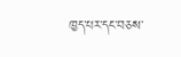ཁྱད་པར་དང་བཅས་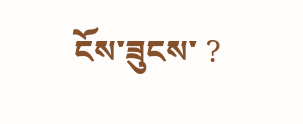ངོས་ཟུངས་ ?